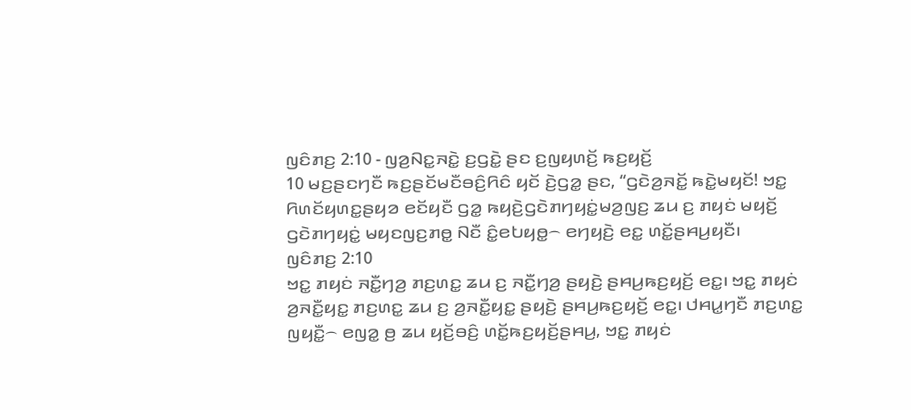ꤜꤢꤨꤊꤢ꤬ 2:10 - ꤜꤤ꤬ꤡꤢ꤭ꤏꤢꤧ꤭ ꤢ꤬ꤞꤢꤧ꤭ ꤔꤢ ꤢ꤬ꤜꤟꤛꤢꤩ꤬ ꤒꤢ꤬ꤟꤢꤩ꤬
10 ꤗꤢ꤬ꤔꤢꤚꤢꤪ ꤒꤢ꤬ꤔꤢꤩꤗꤢꤪꤋꤢꤨ꤬ꤖꤢꤨ ꤟꤢꤩ ꤢꤧ꤬ꤞꤤ꤭ ꤔꤢ, “ꤞꤢꤧꤤ꤬ꤏꤢꤩ꤭ ꤒꤢꤧ꤭ꤗꤟꤢꤩ! ꤠꤢ꤭ ꤖꤛꤢꤩꤟꤛꤢ꤭ꤔꤟꤤ ꤕꤢꤩꤟꤢꤪ ꤞꤤ꤭ ꤒꤟꤢꤧ꤬ꤞꤢꤧꤊꤚꤟꤢꤦ꤭ꤗꤤ꤬ꤜꤢ꤬ ꤘꤣ ꤢ꤬ ꤊꤟꤢꤦ ꤗꤟꤢꤩ꤬ ꤞꤢꤧꤊꤚꤟꤢꤦ꤭ ꤗꤟꤢꤜꤢ꤬ꤊꤥ꤭ ꤡꤢꤪ ꤢꤨ꤭ꤕꤝꤟꤥ꤭꤮ ꤕꤚꤟꤢꤧ꤬ ꤕꤢ꤭ ꤛꤢꤩ꤭ꤔꤌꤣ꤬ꤟꤢꤪ꤯
ꤜꤢꤨꤊꤢ꤬ 2:10
ꤠꤢ꤭ ꤊꤟꤢꤦ ꤏꤢꤪ꤭ꤚꤤ꤬ ꤊꤢ꤬ꤛꤢ꤭ ꤘꤣ ꤢ꤬ ꤏꤢꤪ꤭ꤚꤤ꤬ ꤔꤟꤢꤧ꤬ ꤔꤌꤣ꤬ꤒꤢ꤬ꤟꤢꤩ꤬ ꤕꤢ꤭꤯ ꤠꤢ꤭ ꤊꤟꤢꤦ ꤤ꤬ꤏꤢꤪ꤭ꤟꤢ꤭ ꤊꤢ꤬ꤛꤢ꤭ ꤘꤣ ꤢ꤬ ꤤ꤬ꤏꤢꤪ꤭ꤟꤢ꤭ ꤔꤟꤢꤧ꤬ ꤔꤌꤣ꤬ꤒꤢ꤬ꤟꤢꤩ꤬ ꤕꤢ꤭꤯ ꤓꤌꤣ꤭ꤚꤢꤪ ꤊꤢ꤬ꤛꤢ꤭ ꤜꤟꤢꤪ꤭꤮ ꤕꤜꤤ꤭ ꤥ꤬ ꤘꤣ ꤟꤢꤩ꤬ꤋꤢꤨ꤬ ꤛꤢꤩ꤭ꤒꤢ꤬ꤟꤢꤩ꤬ꤔꤌꤣ꤬, ꤠꤢ꤭ ꤊꤟꤢꤦ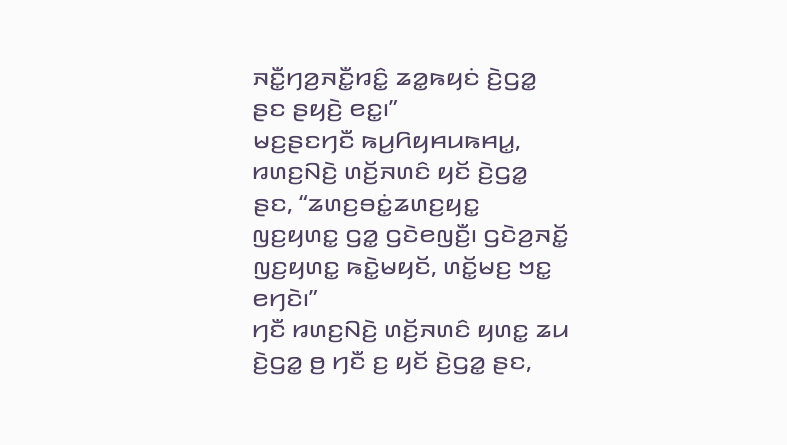ꤏꤢꤪ꤭ꤚꤤ꤬ꤏꤢꤪ꤭ꤙꤢꤨ꤭ ꤘꤤ꤭ꤒꤟꤢꤦ ꤢꤧ꤬ꤞꤤ꤭ ꤔꤢ ꤔꤟꤢꤧ꤬ ꤕꤢ꤭꤯”
ꤗꤢ꤬ꤔꤢꤚꤢꤪ ꤒꤣ꤬ꤖꤟꤌꤣꤒꤌꤣ꤭, ꤙꤛꤢ꤬ꤡꤢꤧ꤬ ꤛꤢꤩ꤬ꤏꤛꤢꤨ ꤟꤢꤩ ꤢꤧ꤬ꤞꤤ꤭ ꤔꤢ, “ꤘꤛꤢ꤬ꤋꤢꤦ꤭ꤘꤛꤢ꤬ꤟꤢ꤭ ꤜꤢ꤬ꤟꤛꤢ꤭ ꤞꤤ꤭ ꤞꤢꤧꤕꤜꤢꤪ꤬꤯ ꤞꤢꤧꤤ꤬ꤏꤢꤩ꤭ ꤜꤢ꤬ꤟꤛꤢ꤭ ꤒꤢꤧ꤭ꤗꤟꤢꤩ, ꤛꤢꤩ꤭ꤗꤢ꤬ ꤠꤢ꤭ ꤕꤚꤢꤧ꤯”
ꤚꤢꤪ ꤙꤛꤢ꤬ꤡꤢꤧ꤬ ꤛꤢꤩ꤬ꤏꤛꤢꤨ ꤟꤛꤢ꤭ ꤘꤣ ꤢꤧ꤬ꤞꤤ꤭ ꤥ꤬ ꤚꤢꤪ ꤢ꤬ ꤟꤢꤩ ꤢꤧ꤬ꤞꤤ꤭ ꤔꤢ,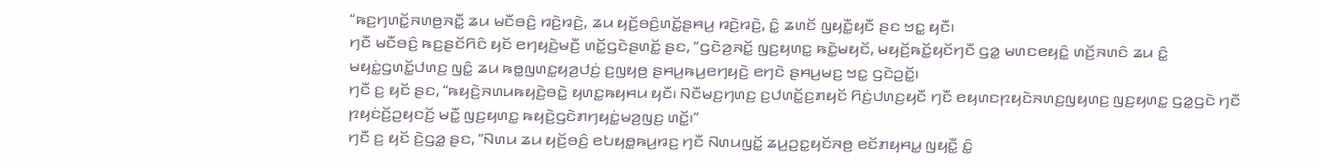“ꤒꤢ꤬ꤚꤛꤢꤩ꤭ꤏꤛꤥ꤬ꤏꤢꤪ꤭ ꤘꤣ ꤗꤢꤪꤋꤢꤨ꤬ ꤙꤢꤧ꤬ꤙꤢꤧ꤬, ꤘꤣ ꤟꤢꤩ꤬ꤋꤢꤨ꤬ꤛꤢꤩ꤭ꤔꤌꤣ꤬ ꤙꤢꤧ꤬ꤙꤢꤧ꤬, ꤢꤨ꤭ ꤘꤛꤢꤩ ꤜꤟꤢꤪ꤭ꤟꤢꤪ ꤔꤢ ꤠꤢ꤭ ꤟꤢꤪ꤯
ꤚꤢꤪ ꤗꤢꤪꤋꤢꤨ꤬ ꤒꤢ꤬ꤔꤢꤩꤖꤢꤨ ꤟꤢꤩ ꤕꤚꤟꤢꤧ꤬ꤗꤢꤪ꤬ ꤛꤢꤩ꤭ꤞꤢꤧꤔꤛꤢꤩ꤭ ꤔꤢ, “ꤞꤢꤧꤤ꤬ꤏꤢꤩ꤭ ꤜꤢ꤬ꤟꤛꤢ꤭ ꤒꤢꤧ꤭ꤗꤟꤢꤩ, ꤗꤟꤢꤩ꤬ꤒꤢꤩ꤭ꤟꤢꤩꤚꤢꤪ ꤞꤤ꤭ ꤗꤛꤢꤕꤟꤢꤨ꤭ ꤛꤢꤩ꤬ꤏꤛꤢꤨ ꤘꤣ ꤢꤨ꤭ ꤗꤟꤢꤦ꤭ꤞꤛꤢꤩ꤭ꤓꤛꤢ꤬ ꤜꤢꤨ꤭ ꤘꤣ ꤒꤥ꤭ꤜꤛꤢ꤭ꤟꤤ꤬ꤓꤢꤦ꤬ ꤢ꤬ꤜꤟꤥ꤬ ꤔꤌꤣ꤬ꤒꤣ꤬ꤕꤚꤟꤢꤧ꤬ ꤕꤚꤢꤧ ꤔꤌꤣ꤬ꤗꤢ꤬ ꤠꤢ꤭ ꤞꤢꤧꤑꤢꤩ꤭꤯
ꤚꤢꤪ ꤢ꤬ ꤟꤢꤩ ꤔꤢ, “ꤒꤟꤢꤧ꤬ꤏꤛꤣꤒꤟꤢꤧ꤬ꤋꤢꤧ꤭ ꤟꤛꤢ꤭ꤒꤟꤌꤣ ꤟꤢꤪ꤯ ꤡꤢꤪꤗꤢ꤬ꤚꤛꤢ꤬ ꤢ꤬ꤓꤛꤢꤩ꤭ꤢ꤬ꤊꤟꤢꤩ ꤖꤢꤦ꤬ꤓꤛꤢ꤬ꤟꤢꤪ ꤚꤢꤪ ꤕꤟꤛꤢꤐꤟꤢꤧꤏꤛꤢ꤬ꤜꤟꤛꤢ꤬ ꤜꤢ꤬ꤟꤛꤢ꤭ ꤞꤤ꤭ꤞꤢꤧ ꤚꤢꤪ ꤐꤟꤢꤦꤢꤩ꤬ꤑꤟꤢꤢꤩ꤬ ꤗꤢꤪ꤭ ꤜꤢ꤬ꤟꤛꤢ꤭ ꤒꤟꤢꤧ꤬ꤞꤢꤧꤊꤚꤟꤢꤦ꤭ꤗꤤ꤬ꤜꤢ꤬ ꤛꤢꤩ꤭꤯”
ꤚꤢꤪ ꤢ꤬ ꤟꤢꤩ ꤢꤧ꤬ꤞꤤ꤭ ꤔꤢ, “ꤡꤛꤣ ꤘꤣ ꤟꤢꤩ꤬ꤋꤢꤨ꤬ ꤕꤝꤟꤥ꤭ꤒꤣ꤬ꤙꤢ꤬ ꤚꤢꤪ ꤡꤛꤣꤜꤢꤩ꤭ ꤘꤣ꤬ꤑꤢ꤭ꤟꤢꤩꤏꤥ꤬ ꤕꤢꤩꤊꤟꤌꤣ꤭ ꤜꤟꤢꤪ꤭ ꤢꤨ꤭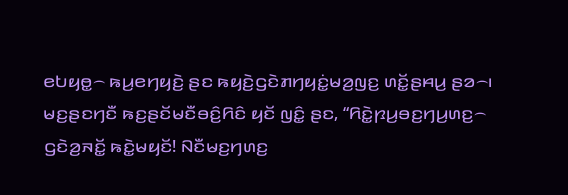ꤕꤝꤟꤥ꤭꤮ ꤒꤣ꤬ꤕꤚꤟꤢꤧ꤬ ꤔꤢ ꤒꤟꤢꤧ꤬ꤞꤢꤧꤊꤚꤟꤢꤦ꤭ꤗꤤ꤬ꤜꤢ꤬ ꤛꤢꤩ꤭ꤔꤌꤣ꤬ ꤔꤤ꤮꤯
ꤗꤢ꤬ꤔꤢꤚꤢꤪ ꤒꤢ꤬ꤔꤢꤩꤗꤢꤪꤋꤢꤨ꤬ꤖꤢꤨ ꤟꤢꤩ ꤜꤢꤨ꤭ ꤔꤢ, “ꤖꤢꤧ꤭ꤐꤣ꤬ꤋꤢ꤬ꤚꤣ꤬ꤛꤢ꤬꤮ ꤞꤢꤧꤤ꤬ꤏꤢꤩ꤭ ꤒꤢꤧ꤭ꤗꤟꤢꤩ! ꤡꤢꤪꤗꤢ꤬ꤚꤛꤢ꤬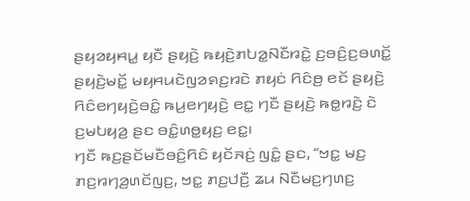ꤔꤟꤤꤟꤌꤣ꤭ ꤟꤢꤪ ꤔꤟꤢꤧ꤬ ꤒꤟꤢꤧ꤬ꤊꤝꤤ꤭ꤡꤢꤪꤙꤢꤧ꤭ ꤢ꤬ꤋꤢꤨ꤬ꤢ꤬ꤋꤛꤢꤩ꤭ ꤔꤟꤢꤧ꤬ꤗꤢꤩ꤭ ꤗꤟꤌꤣꤢꤧꤜꤤꤎꤢ꤬ꤙꤢꤧ ꤊꤟꤢꤦ ꤖꤢꤨꤥ꤬ ꤕꤢꤩ ꤔꤟꤢꤧ꤬ ꤖꤢꤨꤕꤚꤟꤢꤧ꤬ꤋꤢꤨ꤭ ꤒꤣ꤬ꤕꤚꤟꤢꤧ꤬ ꤕꤢ꤭ ꤚꤢꤪ ꤔꤟꤢꤧ꤬ ꤒꤥ꤭ꤙꤢꤧ꤬ ꤢꤧ ꤢ꤬ꤗꤝꤟꤤ꤬ ꤔꤢ ꤋꤢꤨ꤭ꤛꤥ꤭ꤟꤢ꤬ ꤕꤢ꤭꤯
ꤚꤢꤪ ꤒꤢ꤬ꤔꤢꤩꤗꤢꤪꤋꤢꤨ꤬ꤖꤢꤨ ꤟꤢꤩꤏꤢꤦ꤬ ꤜꤢꤨ꤭ ꤔꤢ, “ꤠꤢ꤭ ꤗꤢ꤬ ꤊꤢ꤬ꤙꤚꤤ꤬ꤛꤢꤩꤜꤢ꤬, ꤠꤢ꤭ ꤊꤢ꤬ꤓꤢꤪ꤬ ꤘꤣ ꤡꤢꤪꤗꤢ꤬ꤚꤛꤢ꤬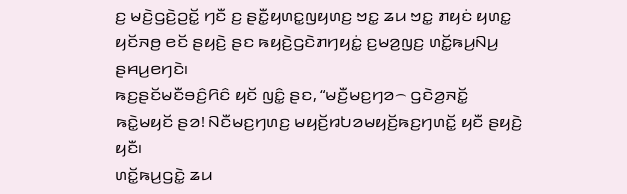ꤢ꤬ ꤗꤢꤧ꤬ꤞꤢꤧ꤬ꤑꤢꤩ꤭ ꤚꤢꤪ ꤢ꤬ ꤔꤢꤪ꤭ꤟꤛꤢ꤭ꤜꤟꤛꤢ꤬ ꤠꤢ꤭ ꤘꤣ ꤠꤢ꤭ ꤊꤟꤢꤦ ꤟꤛꤢ꤭ ꤟꤢꤩꤏꤥ꤬ ꤕꤢꤩ ꤔꤟꤢꤧ꤬ ꤔꤢ ꤒꤟꤢꤧ꤬ꤞꤢꤧꤊꤚꤟꤢꤦ꤭ ꤢ꤬ꤗꤤ꤬ꤜꤢ꤬ ꤛꤢꤩ꤭ꤒꤣ꤬ꤡꤣ꤬ ꤔꤌꤣ꤬ꤕꤚꤢꤧ꤯
ꤒꤢ꤬ꤔꤢꤩꤗꤢꤪꤋꤢꤨ꤬ꤖꤢꤨ ꤟꤢꤩ ꤜꤢꤨ꤭ ꤔꤢ, “ꤗꤢꤪ꤬ꤗꤢ꤬ꤚꤤ꤮ ꤞꤢꤧꤤ꤬ꤏꤢꤩ꤭ ꤒꤢꤧ꤭ꤗꤟꤢꤩ ꤔꤤ! ꤡꤢꤪꤗꤢ꤬ꤚꤛꤢ꤬ ꤗꤟꤢꤩ꤬ꤙꤝꤤꤗꤟꤢꤩ꤬ꤒꤢ꤬ꤚꤛꤢꤩ꤭ ꤟꤢꤪ ꤔꤟꤢꤧ꤬ ꤟꤢꤪ꤯
ꤛꤢꤩ꤭ꤒꤣ꤬ꤞꤢꤧ꤭ ꤘꤣ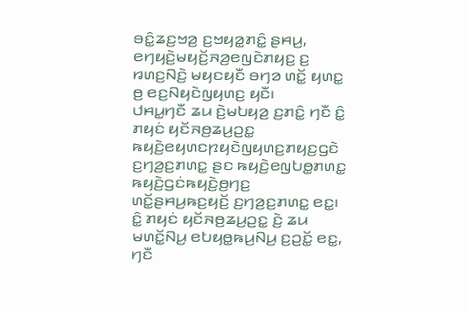ꤋꤢꤨ꤭ꤘꤢ꤬ꤠꤤ꤬ ꤢ꤬ꤠꤟꤤ꤭ꤊꤢꤨ꤭ ꤔꤌꤣ꤬, ꤕꤚꤟꤢꤧ꤬ꤗꤟꤢꤩ꤬ꤏꤤ꤬ꤕꤜꤢꤧꤊꤟꤢ꤬ ꤢ꤬ ꤙꤛꤢ꤬ꤡꤢꤧ꤬ ꤗꤟꤢꤟꤢꤪ ꤋꤚꤤ ꤛꤢꤩ꤭ ꤟꤛꤢ꤭ ꤥ꤬ ꤕꤢ꤬ꤡꤟꤢꤧꤜꤟꤛꤢ꤬ ꤟꤢꤪ꤯
ꤓꤌꤣ꤭ꤚꤢꤪ ꤘꤣ ꤢꤧ꤬ꤗꤝꤟꤤ꤬ ꤢ꤬ꤊꤢꤨ꤭ ꤚꤢꤪ ꤢꤨ꤭ ꤊꤟꤢꤦ ꤟꤢꤩꤏꤥ꤬ꤘꤣ꤬ꤑꤢ꤭ ꤒꤟꤢꤧ꤬ꤕꤟꤛꤢꤐꤟꤢꤧꤜꤟꤛꤢ꤬ꤊꤟꤢ꤬ꤞꤢꤧ ꤢ꤬ꤚꤤ꤬ꤢ꤬ꤊꤛꤢ꤭ ꤔꤢ ꤒꤟꤢꤧ꤬ꤕꤜꤝꤥ꤭ꤊꤛꤢ꤭ ꤒꤟꤢꤧ꤬ꤞꤢꤦꤒꤟꤢꤧ꤬ꤥ꤬ꤚꤢ꤬ ꤛꤢꤩ꤭ꤔꤌꤣ꤬ꤒꤢ꤬ꤟꤢꤩ꤬ ꤢ꤬ꤚꤤ꤬ꤢ꤬ꤊꤛꤢ꤭ ꤕꤢ꤭꤯ ꤢꤨ꤭ ꤊꤟꤢꤦ ꤟꤢꤩꤏꤥ꤬ꤘꤣ꤬ꤑꤢ꤭ ꤢꤧ꤬ ꤘꤣ ꤗꤛꤢꤩ꤭ꤡꤣ꤬ ꤕꤝꤟꤥ꤭ꤒꤣ꤬ꤡꤣ꤬ ꤢ꤬ꤑꤢꤩ꤭ ꤕꤢ꤭, ꤚꤢꤪ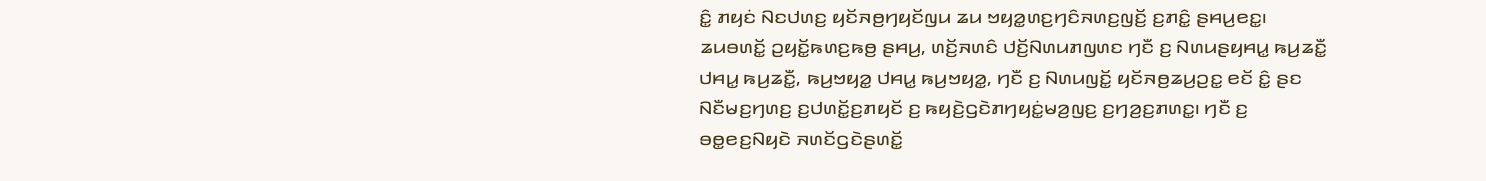ꤢꤨ꤭ ꤊꤟꤢꤦ ꤡꤢꤓꤛꤢ꤬ ꤟꤢꤩꤏꤥ꤬ꤚꤟꤢꤩꤜꤣ ꤘꤣ ꤠꤟꤤ꤭ꤛꤢ꤬ꤚꤢꤨꤏꤛꤢ꤬ꤜꤢꤩ꤬ ꤢ꤬ꤊꤢꤨ꤭ ꤔꤌꤣ꤬ꤕꤢ꤭꤯
ꤘꤣꤋꤛꤢꤩ꤭ ꤑꤟꤢꤩ꤭ꤒꤛꤢ꤬ꤒꤥ꤬ ꤔꤌꤣ꤬, ꤛꤢꤩ꤬ꤏꤛꤢꤨ ꤓꤢꤩ꤬ꤡꤛꤣꤊꤜꤛꤢ ꤚꤢꤪ ꤢ꤬ ꤡꤛꤣꤔꤟꤌꤣ꤭ ꤒꤣ꤬ꤘꤢꤪ꤭ ꤓꤌꤣ꤭ ꤒꤣ꤬ꤘꤢꤪ꤭, ꤒꤣ꤬ꤠꤟꤤ꤭ ꤓꤌꤣ꤭ ꤒꤣ꤬ꤠꤟꤤ꤭, ꤚꤢꤪ ꤢ꤬ ꤡꤛꤣꤜꤢꤩ꤭ ꤟꤢꤩꤏꤥ꤬ꤘꤣ꤬ꤑꤢ꤭ ꤕꤢꤩ ꤢꤨ꤭ ꤔꤢ ꤡꤢꤪꤗꤢ꤬ꤚꤛꤢ꤬ ꤢ꤬ꤓꤛꤢꤩ꤭ꤢ꤬ꤊꤟꤢꤩ ꤢ꤬ ꤒꤟꤢꤧ꤬ꤞꤢꤧꤊꤚꤟꤢꤦ꤭ꤗꤤ꤬ꤜꤢ꤬ ꤢ꤬ꤚꤤ꤬ꤢ꤬ꤊꤛꤢ꤭꤯ ꤚꤢꤪ ꤢ꤬ ꤋꤥ꤭ꤕꤢ꤬ꤡꤟꤢꤧ ꤏꤛꤢꤩꤞꤢꤧꤔꤛꤢꤩ꤭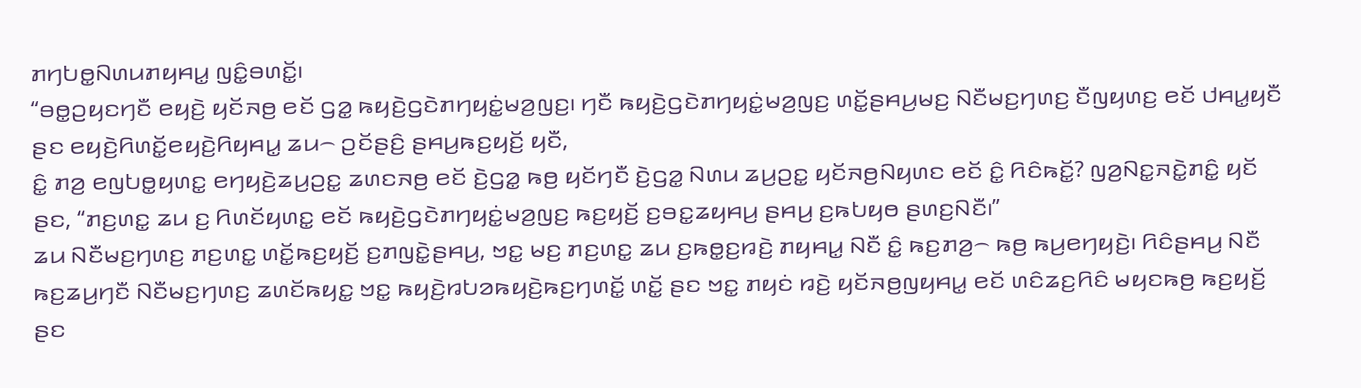ꤊꤚꤝꤥ꤭ꤡꤛꤣꤊꤟꤌꤣ꤭ ꤜꤢꤨ꤭ꤋꤛꤢꤩ꤭꤯
“ꤋꤥ꤭ꤑꤟꤢꤚꤢꤪ ꤕꤟꤢꤧ꤬ ꤟꤢꤩꤏꤥ꤬ ꤕꤢꤩ ꤞꤤ꤭ ꤒꤟꤢꤧ꤬ꤞꤢꤧꤊꤚꤟꤢꤦ꤭ꤗꤤ꤬ꤜꤢ꤬꤯ ꤚꤢꤪ ꤒꤟꤢꤧ꤬ꤞꤢꤧꤊꤚꤟꤢꤦ꤭ꤗꤤ꤬ꤜꤢ꤬ ꤛꤢꤩ꤭ꤔꤌꤣ꤬ꤗꤢ꤬ ꤡꤢꤪꤗꤢ꤬ꤚꤛꤢ꤬ ꤢꤪꤜꤟꤛꤢ꤬ ꤕꤢꤩ ꤓꤌꤣ꤭ꤟꤢꤪ ꤔꤢ ꤕꤟꤢꤧ꤬ꤖꤛꤢꤩ꤭ꤕꤟꤢꤧ꤬ꤖꤟꤌꤣ꤭ ꤘꤣ꤮ ꤑꤢꤩꤔꤢꤨ꤬ ꤔꤌꤣ꤬ꤒꤢ꤬ꤟꤢꤩ꤬ ꤟꤢꤪ,
ꤢꤨ꤭ ꤊꤤ꤬ ꤕꤜꤝꤥ꤭ꤟꤛꤢ꤭ ꤕꤚꤟꤢꤧ꤬ꤘꤣ꤬ꤑꤢ꤭ ꤘꤛꤢꤏꤥ꤬ ꤕꤢꤩ ꤢꤧ꤬ꤞꤤ꤭ ꤒꤥ꤬ ꤟꤢꤩꤚꤢꤪ ꤢꤧ꤬ꤞꤤ꤭ ꤡꤛꤣ ꤘꤣ꤬ꤑꤢ꤭ ꤟꤢꤩꤏꤥ꤬ꤡꤟꤛꤢ ꤕꤢꤩ ꤢꤨ꤭ ꤖꤢꤨꤒꤢꤩ꤭? ꤜꤤ꤬ꤡꤢ꤭ꤏꤢꤧ꤭ꤊꤢꤨ꤭ ꤟꤢꤩ ꤔꤢ, “ꤊꤢ꤬ꤛꤢ꤭ ꤘꤣ ꤢ꤬ ꤖꤛꤢꤩꤟꤛꤢ꤭ ꤕꤢꤩ ꤒꤟꤢꤧ꤬ꤞꤢꤧꤊꤚꤟꤢꤦ꤭ꤗꤤ꤬ꤜꤢ꤬ ꤒꤢ꤬ꤟꤢꤩ꤬ ꤢ꤬ꤋꤢ꤭ꤘꤟꤌꤣ꤬ ꤔꤌꤣ꤬ ꤢ꤬ꤒꤝꤟꤥ ꤔꤛꤢ꤬ꤡꤢꤪ꤯”
ꤘꤣ ꤡꤢꤪꤗꤢ꤬ꤚꤛꤢ꤬ ꤊꤢ꤬ꤛꤢ꤭ ꤛꤢꤩ꤭ꤒꤢ꤬ꤟꤢꤩ꤬ ꤢ꤬ꤊꤜꤢꤧ꤭ꤔꤌꤣ꤬, ꤠꤢ꤭ ꤗꤢ꤬ ꤊꤢ꤬ꤛꤢ꤭ ꤘꤣ ꤢ꤬ꤒꤥ꤭ꤢ꤬ꤙꤢꤧ꤬ ꤊꤟꤌꤣ꤭ ꤡꤢꤪ ꤢꤨ꤭ ꤒꤢ꤬ꤊꤤ꤬꤮ ꤒꤥ꤬ ꤒꤣ꤬ꤕꤚꤟꤢꤧ꤬꤯ ꤖꤢꤨꤔꤌꤣ꤬ ꤡꤢꤪ ꤒꤢ꤬ꤘꤣ꤬ꤚꤢꤪ ꤡꤢꤪꤗꤢ꤬ꤚꤛꤢ꤬ ꤘꤛꤢꤩꤒꤟꤢ꤭ ꤠꤢ꤭ ꤒꤟꤢꤧ꤬ꤙꤝꤤꤒꤟꤢꤧ꤬ꤒꤢ꤬ꤚꤛꤢꤩ꤭ ꤛꤢꤩ꤭ ꤔꤢ ꤠꤢ꤭ ꤊꤟꤢꤦ ꤙꤢꤧ꤬ ꤟꤢꤩꤏꤥ꤬ꤜꤟꤌꤣ꤭ ꤕꤢꤩ ꤛꤢꤨꤘꤢ꤬ꤖꤢꤨ ꤗꤟꤢꤒꤥ꤬ ꤒꤢ꤬ꤟꤢꤩ꤬ ꤔꤢ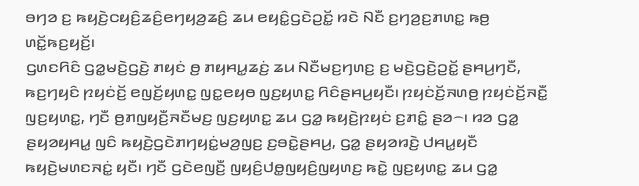ꤋꤚꤤ ꤢ꤬ ꤒꤟꤢꤧ꤬ꤍꤟꤢꤨ꤬ꤘꤢꤨ꤬ꤕꤚꤟꤤ꤬ꤘꤢꤨ꤬ ꤘꤣ ꤕꤟꤢꤨ꤭ꤞꤢꤧꤑꤢꤩ꤭ ꤙꤢꤧ ꤡꤢꤪ ꤢ꤬ꤚꤤ꤬ꤢ꤬ꤊꤛꤢ꤭ ꤒꤥ꤬ ꤛꤢꤩ꤭ꤒꤢ꤬ꤟꤢꤩ꤬꤯
ꤞꤛꤢꤖꤢꤨ ꤞꤤ꤭ꤗꤢꤧ꤬ꤞꤢꤧ꤬ ꤊꤟꤢꤦ ꤥ꤬ ꤊꤟꤌꤣ꤭ꤘꤢꤦ꤬ ꤘꤣ ꤡꤢꤪꤗꤢ꤬ꤚꤛꤢ꤬ ꤢ꤬ ꤗꤢꤧ꤬ꤞꤢꤧ꤬ꤑꤢꤩ꤭ ꤔꤌꤣ꤬ꤚꤢꤪ, ꤒꤢ꤬ꤚꤟꤢꤨ ꤐꤟꤢꤦꤢꤩ꤬ ꤕꤜꤢꤩ꤬ꤟꤛꤢ꤭ ꤜꤢ꤭ꤕꤟꤥ ꤜꤢ꤬ꤟꤛꤢ꤭ ꤖꤢꤨꤔꤌꤣ꤬ꤟꤢꤪ꤯ ꤐꤟꤢꤦꤢꤩ꤬ꤏꤛꤥ꤬ ꤐꤟꤢꤦꤢꤩ꤬ꤏꤢꤪ꤭ ꤜꤢ꤬ꤟꤛꤢ꤭, ꤚꤢꤪ ꤥ꤬ꤊꤜꤟꤢꤪ꤬ꤏꤢꤪꤗꤢ꤬ ꤜꤢ꤬ꤟꤛꤢ꤭ ꤘꤣ ꤞꤤ꤭ ꤒꤟꤢꤧ꤬ꤐꤟꤢꤦ ꤢ꤬ꤊꤢꤨ꤭ ꤔꤤ꤮꤯ ꤙꤤ ꤞꤤ꤭ ꤔꤟꤤꤟꤌꤣ꤭ ꤜꤢꤨ ꤒꤟꤢꤧ꤬ꤞꤢꤧꤊꤚꤟꤢꤦ꤭ꤗꤤ꤬ꤜꤢ꤬ ꤢ꤬ꤋꤢꤧ꤭ꤔꤌꤣ꤬, ꤞꤤ꤭ ꤔꤟꤤꤙꤢꤧ꤬ ꤓꤌꤣ꤭ꤟꤢꤪ ꤒꤟꤢꤧ꤬ꤗꤛꤢꤏꤢꤦ꤭ ꤟꤢꤪ꤯ ꤚꤢꤪ ꤞꤢꤧꤕꤜꤢꤪ꤬ ꤜꤟꤢꤨ꤬ꤓꤥ꤭ꤜꤟꤢꤨ꤬ꤜꤟꤛꤢ꤬ ꤒꤢꤧ꤭ ꤜꤢ꤬ꤟꤛꤢ꤭ ꤘꤣ ꤞꤤ꤭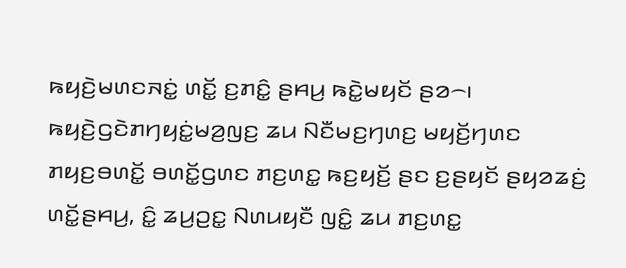ꤒꤟꤢꤧ꤬ꤗꤛꤢꤏꤢꤦ꤭ ꤛꤢꤩ꤭ ꤢ꤬ꤊꤢꤨ꤭ ꤔꤌꤣ꤬ ꤒꤢꤧ꤭ꤗꤟꤢꤩ ꤔꤤ꤮꤯ ꤒꤟꤢꤧ꤬ꤞꤢꤧꤊꤚꤟꤢꤦ꤭ꤗꤤ꤬ꤜꤢ꤬ ꤘꤣ ꤡꤢꤪꤗꤢ꤬ꤚꤛꤢ꤬ ꤗꤟꤢꤩ꤬ꤚꤛꤢ ꤊꤟꤢ꤬ꤋꤛꤢꤩ꤭ ꤋꤛꤢꤩ꤭ꤞꤛꤢ ꤊꤢ꤬ꤛꤢ꤭ ꤒꤢ꤬ꤟꤢꤩ꤬ ꤔꤢ ꤢ꤬ꤔꤟꤢꤩ ꤔꤟꤤꤘꤢꤦ꤬ ꤛꤢꤩ꤭ꤔꤌꤣ꤬, ꤢꤨ꤭ ꤘꤣ꤬ꤑꤢ꤭ ꤡꤛꤣꤟꤢꤪ ꤜꤢꤨ꤭ ꤘꤣ ꤊꤢ꤬ꤛꤢ꤭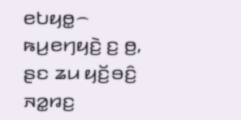ꤕꤝꤟꤥ꤭꤮ ꤒꤣ꤬ꤕꤚꤟꤢꤧ꤬ ꤢ꤬ ꤥ꤬, ꤔꤢ ꤘꤣ ꤟꤢꤩ꤬ꤋꤢꤨ꤬ ꤏꤤ꤭ꤙꤢ꤬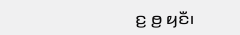ꤢ꤬ ꤥ꤬ ꤟꤢꤪ꤯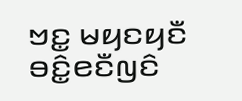ꤠꤢ꤭ ꤗꤟꤢꤟꤢꤪ ꤋꤢꤨ꤭ꤕꤢꤪꤜꤢꤨ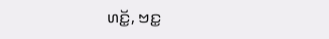ꤛꤢꤩ꤭, ꤠꤢ꤭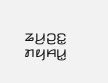ꤘꤣ꤬ꤑꤢ꤭ ꤊꤟꤌꤣ꤭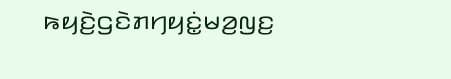ꤒꤟꤢꤧ꤬ꤞꤢꤧꤊꤚꤟꤢꤦ꤭ꤗꤤ꤬ꤜꤢ꤬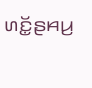ꤛꤢꤩ꤭ꤔꤌꤣ꤬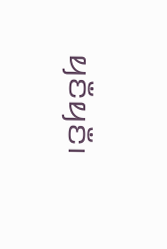ꤟꤢꤪꤟꤢꤪ꤯